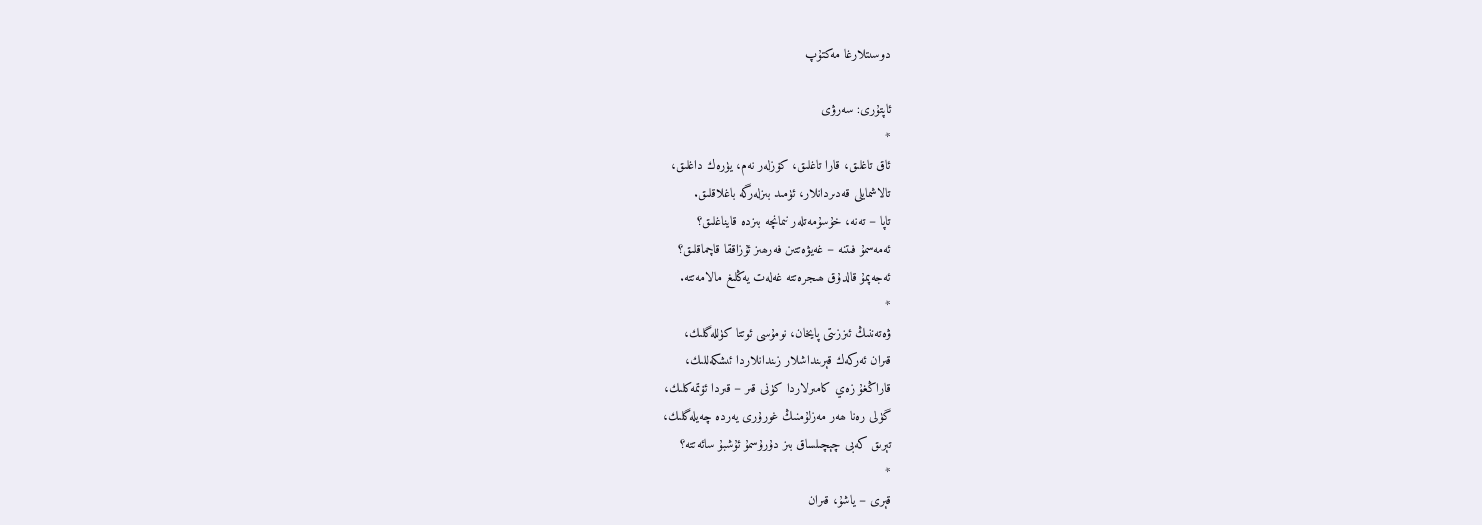دوسىتلارغا مەكتۇپ

ئاپتۇرى: سەرۋى
*
ئاق تاغلىق، قارا تاغلىق، كۆزلەر نەم، يۈرەك داغلىق،
تالاشمايلى قەدىردانلار، ئۈمىد بىزلەرگە باغلاقلىق.
تاپا – تەنە، خۇسۇمەتلەر نىمانچە بىزدە قايناغلىق؟
ئەمەسمۇ فىتنە – غەيۋەتتىن فەرھىز ئۇزاققا قاچماقلىق؟
ئەجەپمۇ قالدۇق ھىجرەتتە غەلەت يەڭلىغ مالامەتتە.
*
ۋەتەننىڭ ئىززىتى پايخان، نومۇسى ئوتتا كۈللەگلىك،
قىران ئەركەك قېرىنداشلار زىندانلاردا ئىشكەللىك،
قاراڭغۇ زەي كامىرلاردا كۈنى قىر – قىردا ئۆتمەكلىك،
گۈلى رەنا ھەر مەزلۇمنىڭ غورۇرى يەردە چەيلەگلىك،
تېرىق كەبى چېچىلساق بىز دۇرۇسمۇ ئۇشبۇ سائەتتە؟
*
قېرى – ياشۇ، قىران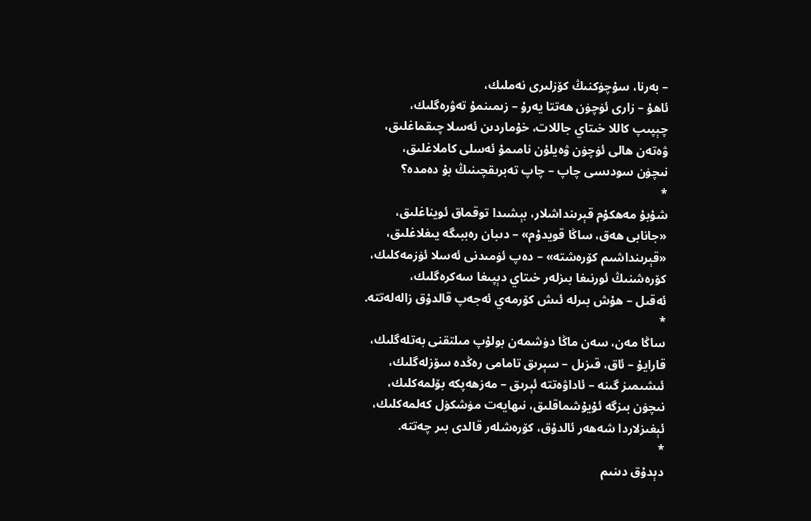– بەرنا، سۇچۈكنىڭ كۆزلىرى نەملىك،
ئاھۇ – زارى ئۈچۈن ھەتتا يەرۇ – زىمىنمۇ تەۋرەگلىك،
چېپىپ كاللا خىتاي جاللات، خۇماردىن ئەسلا چىقماغلىق،
ۋەتەن ھالى ئۈچۈن ۋەيلۇن نامىمۇ ئەسلى كاملاغلىق،
نىچۈن سودىسى چاپ – چاپ تەبرىقچىنىڭ بۇ دەمدە؟
*
شۇبۇ مەھكۇم قېرىنداشلار، بېشىدا توقماق ئويناغلىق،
«جانابى ھەق، ساڭا قويدۇم» – دىبان رەببىگە يىغلاغلىق،
«قېرىنداشىم كۆرەشتە» – دەپ ئۈمىدنى ئەسلا ئۈزمەكلىك،
كۆرەشنىڭ ئورنىغا بىزلەر خىتاي دېپىغا سەكرەگلىك،
ئەقىل – ھۇش بىرلە ئىش كۆرمەي ئەجەپ قالدۇق زالەلەتتە.
*
ساڭا مەن، سەن ماڭا دۈشمەن بولۇپ مىلتقنى بەتلەگلىك،
قارايۇ – ئاق، قىزىل – سېرىق تامامى رەڭدە سۆزلەگلىك،
ئىشىمىز گىنە – ئاداۋەتتە ئېرىق – مەزھەپكە بۆلمەكلىك،
نىچۈن بىزگە ئۇيۇشماقلىق، نىھايەت مۈشكۈل كەلمەكلىك،
ئېغىزلاردا شەھەر ئالدۇق، كۆرەشلەر قالدى بىر چەتتە.
*
دېدۇق دىنىم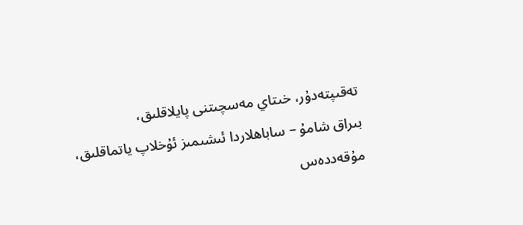تەقىپتەدۇر، خىتاي مەسچىتنى پايلاقلىق،
بىراق شامۇ – ساباھلاردا ئىشىمىز ئۇخلاپ ياتماقلىق،
مۇقەددەس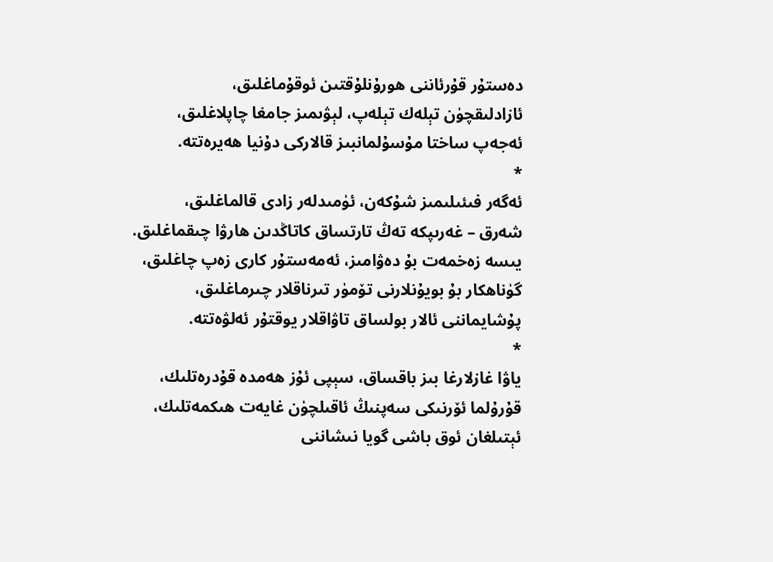دەستۇر قۇرئاننى ھورۇنلۇقتىن ئوقۇماغلىق،
ئازادلىقچۈن تېلەك تېلەپ، لېۋىمىز جامغا چاپلاغلىق،
ئەجەپ ساختا مۇسۇلمانبىز قالاركى دۇنيا ھەيرەتتە.
*
ئەگەر فىئىلىمىز شۇكەن، ئۈمىدلەر زادى قالماغلىق،
شەرق – غەرىپكە تەڭ تارتساق كاتاڭدىن ھارۋا چىقماغلىق.
يىسە زەخمەت بۇ دەۋامىز، ئەمەستۇر كارى زەپ چاغلىق،
گۈناھكار بۇ بويۇنلارنى تۆمۈر تىرناقلار چىرماغلىق،
پۇشايماننى ئالار بولساق تاۋاقلار يوقتۇر ئەلۋەتتە.
*
ياۋا غازلارغا بىز باقساق، سېپى ئۇز ھەمدە قۇدرەتلىك،
قۇرۇلما ئۆرنىكى سەپنىڭ ئاقىلچۈن غايەت ھىكمەتلىك،
ئېتىلغان ئوق باشى گويا نىشاننى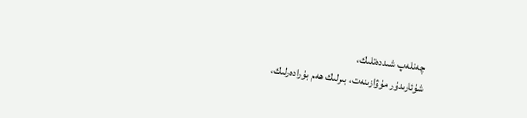چەنلەپ شىددەتلىك،
شۇئارىدۇر مۇۋازىنەت، بىرلىك ھەم بۇرادەرلىك،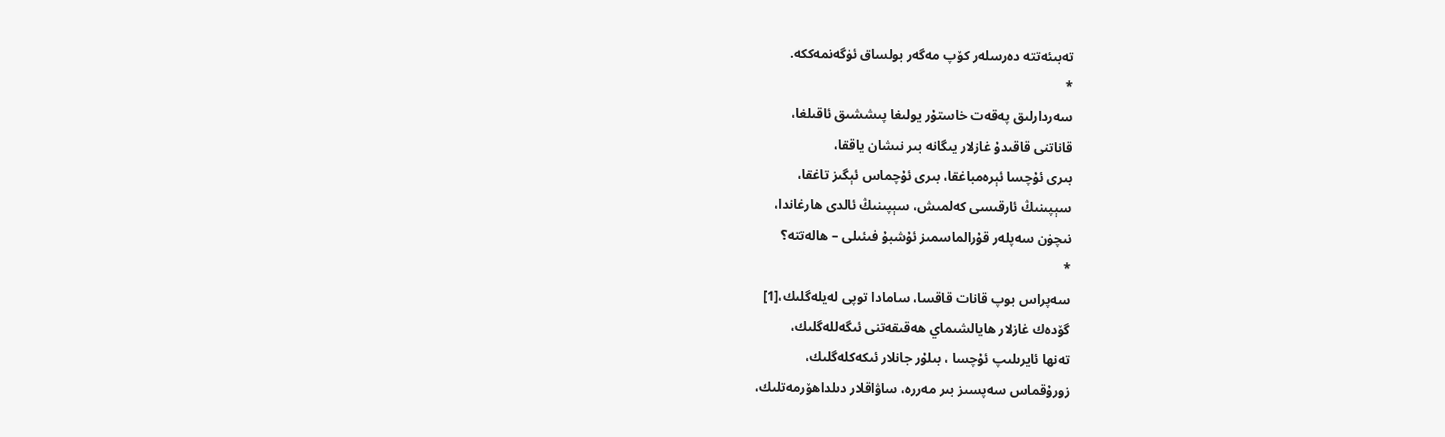تەبىئەتتە دەرسلەر كۆپ مەگەر بولساق ئۈگەنمەككە.
*
سەردارلىق پەقەت خاستۇر يولىغا پىششىق ئاقىلغا،
قاناتنى قاقىدۇ غازلار يىگانە بىر نىشان ياققا،
بىرى ئۇچسا ئېرەمباغقا، بىرى ئۇچماس ئېگىز تاغقا،
سېپىنىڭ ئارقىسى كەلمىش، سېپىنىڭ ئالدى ھارغاندا،
نىچۈن سەپلەر قۇرالماسمىز ئۇشبۇ فىئىلى – ھالەتتە؟
*
سەپراس بوپ قانات قاقسا، سامادا توپى لەيلەگلىك،[1]
گۆدەك غازلار ھايالشىماي ھەقىقەتنى ئىگەللەگلىك،
تەنھا ئايرىلىپ ئۇچسا ، بىلۇر جانلار ئىكەكلەگلىك،
زورۇقماس سەپسىز بىر مەررە، ساۋاقلار دىلداھۆرمەتلىك،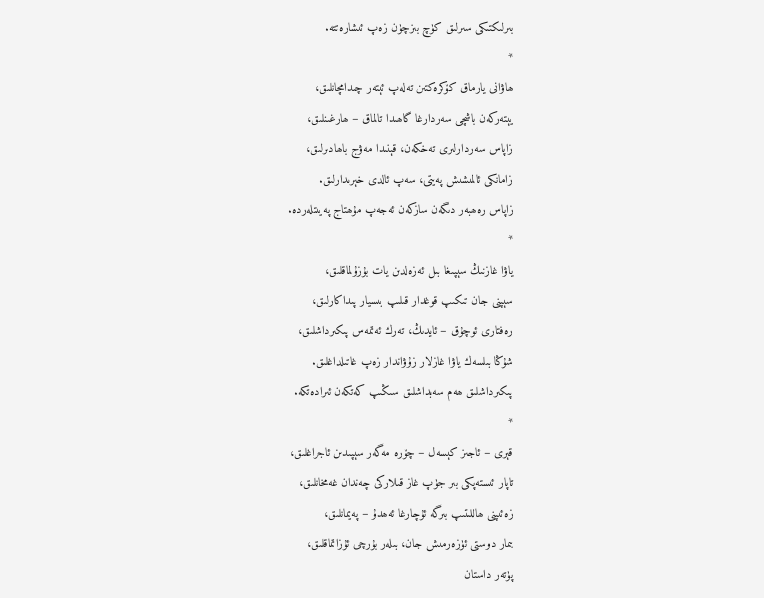بىرلىكتىكى سىرلىق كۈچ بىزچۈن زەپ ئىشارەتتە.
*
ھاۋانى يارماق كۆكرەكتىن تەلەپ ئېتەر چىدامچانلىق،
يېتەركەن باشچى سەردارغا گاھىدا تالماق – ھارغىنلىق،
زاپاس سەردارلىرى تەخكەن، قېنىدا مەۋج باھادىرلىق،
زامانكى ئالمىشىش پەيتى، سەپ ئالدى خېرىدارلىق.
زاپاس رەھبەر دىگەن سازكەن ئەجەپ مۇھتاج پەيىتلەردە.
*
ياۋا غازنىڭ سېپىغا بىل ئەزەلدىن يات بۇزۇلماقلىق،
سېپنى جان تىكىپ قوغدار قىلىپ بىسيار پىداكارلىق،
رەفتارى ئوچۇق – ئايدىڭ، تەرك ئەتمەس پىكىرداشلىق،
شۇڭا بىلسەك ياۋا غازلار زۇۋاندار زەپ غاتىلداغلىق.
پىكىرداشلىق ھەم سەبداشلىق سىڭىپ كەتكەن ئىرادەتكە.
*
قېرى – ئاجىز كېسەل – چۆرە مەگەر سېپىدىن ئاجراغلىق،
تاپار ئىستەپكى بىر جۈپ غاز قىلاركى چەندان غەمخانلىق،
زەئىپنى ھاللىتىپ بىرگە ئۇچارغا ئەھدۇ – پەيمانلىق،
بىمار دوستى ئۈزەرمىش جان، بىلەر بۇرچى ئۇزاتماقلىق،
پۈتەر داستان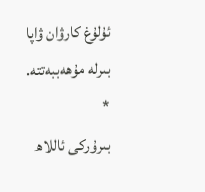ئۇلۇغ كارۋان ۋاپا بىرلە مۇھەببەتتە.
*
بىرۇركى ئاللاھ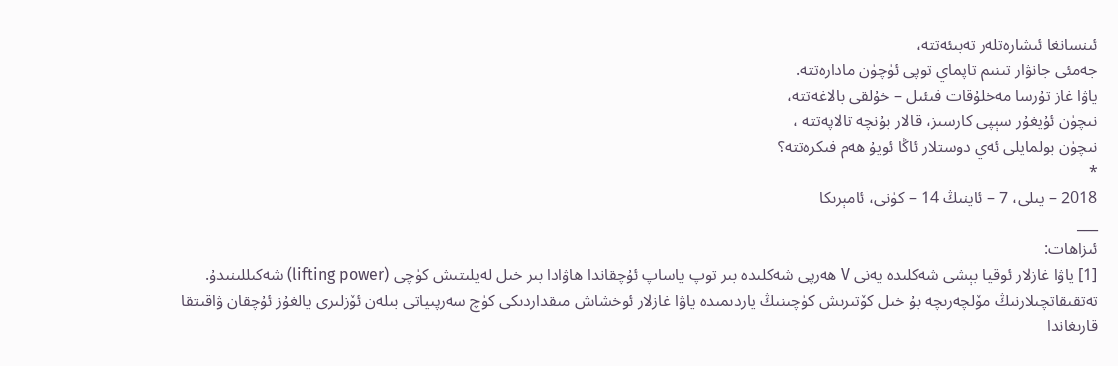ئىنسانغا ئىشارەتلەر تەبىئەتتە،
جەمئى جانۋار تىنىم تاپماي توپى ئۈچۈن مادارەتتە.
ياۋا غاز تۇرسا مەخلۇقات فىئىل – خۇلقى بالاغەتتە،
نىچۈن ئۇيغۇر سېپى كارسىز، قالار بۇنچە تالاپەتتە ،
نىچۈن بولمايلى ئەي دوستلار ئاڭا ئويۇ ھەم فىكرەتتە؟
*
2018 – يىلى، 7 – ئاينىڭ 14 – كۈنى، ئامېرىكا
___
ئىزاھات:
[1] ياۋا غازلار ئوقيا بېشى شەكلىدە يەنى V ھەرپى شەكلىدە بىر توپ ياساپ ئۇچقاندا ھاۋادا بىر خىل لەيلىتىش كۈچى (lifting power) شەكىللىنىدۇ. تەتقىقاتچىلارنىڭ مۆلچەرىچە بۇ خىل كۆتىرىش كۈچىنىڭ ياردىمىدە ياۋا غازلار ئوخشاش مىقداردىكى كۈچ سەرپىياتى بىلەن ئۆزلىرى يالغۇز ئۇچقان ۋاقىتقا قارىغاندا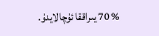% 70 يىراققا ئۇچالايدۇ.